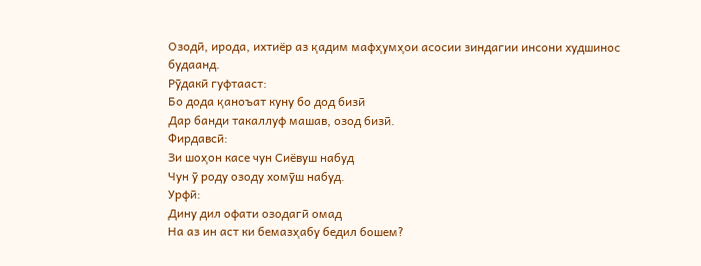Озодӣ, ирода, ихтиёр аз қадим мафҳумҳои асосии зиндагии инсони худшинос будаанд.
Рӯдакӣ гуфтааст:
Бо дода қаноъат куну бо дод бизӣ
Дар банди такаллуф машав, озод бизӣ.
Фирдавсӣ:
Зи шоҳон касе чун Сиёвуш набуд
Чун ӯ роду озоду хомӯш набуд.
Урфӣ:
Дину дил офати озодагӣ омад
На аз ин аст ки бемазҳабу бедил бошем?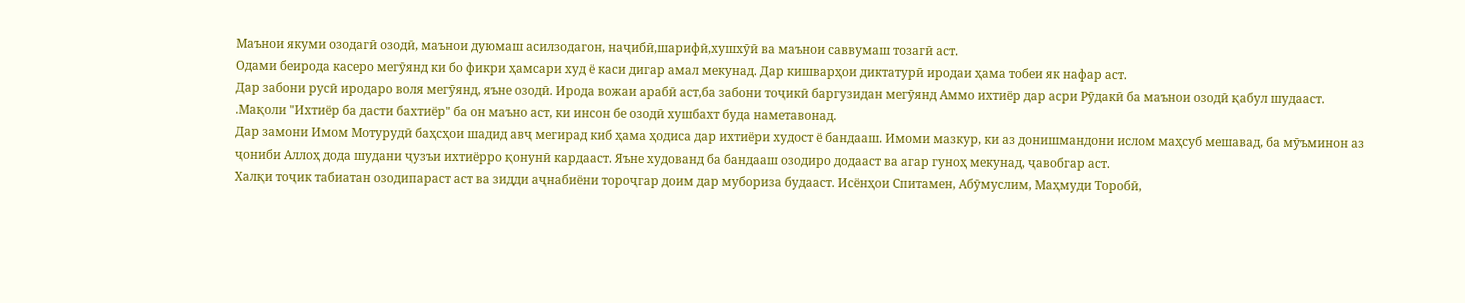Маънои якуми озодагӣ озодӣ, маънои дуюмаш асилзодагон, наҷибӣ,шарифӣ,хушхӯӣ ва маънои саввумаш тозагӣ аст.
Одами беирода касеро мегӯянд ки бо фикри ҳамсари худ ё каси дигар амал мекунад. Дар кишварҳои диктатурӣ иродаи ҳама тобеи як нафар аст.
Дар забони русӣ иродаро воля мегӯянд, яъне озодӣ. Ирода вожаи арабӣ аст,ба забони тоҷикӣ баргузидан мегӯянд Аммо ихтиёр дар асри Рӯдакӣ ба маънои озодӣ қабул шудааст. .Мақоли "Ихтиёр ба дасти бахтиёр" ба он маъно аст, ки инсон бе озодӣ хушбахт буда наметавонад.
Дар замони Имом Мотурудӣ баҳсҳои шадид авҷ мегирад киб ҳама ҳодиса дар ихтиёри худост ё бандааш. Имоми мазкур, ки аз донишмандони ислом маҳсуб мешавад, ба мӯъминон аз ҷониби Аллоҳ дода шудани ҷузъи ихтиёрро қонунӣ кардааст. Яъне худованд ба бандааш озодиро додааст ва агар гуноҳ мекунад, ҷавобгар аст.
Халқи тоҷик табиатан озодипараст аст ва зидди аҷнабиёни тороҷгар доим дар мубориза будааст. Исёнҳои Спитамен, Абӯмуслим, Маҳмуди Торобӣ,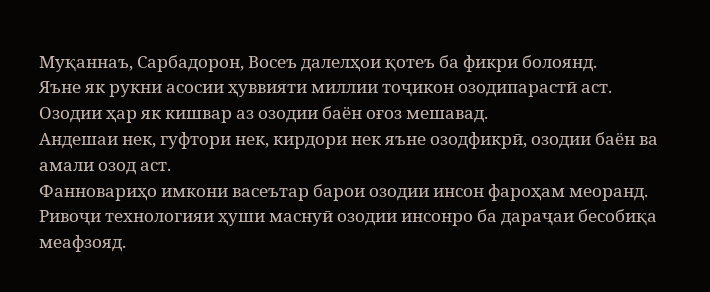Муқаннаъ, Сарбадорон, Восеъ далелҳои қотеъ ба фикри болоянд.
Яъне як рукни асосии ҳуввияти миллии тоҷикон озодипарастӣ аст.
Озодии ҳар як кишвар аз озодии баён оғоз мешавад.
Андешаи нек, гуфтори нек, кирдори нек яъне озодфикрӣ, озодии баён ва амали озод аст.
Фанновариҳо имкони васеътар барои озодии инсон фароҳам меоранд.
Ривоҷи технологияи ҳуши маснуӣ озодии инсонро ба дараҷаи бесобиқа меафзояд.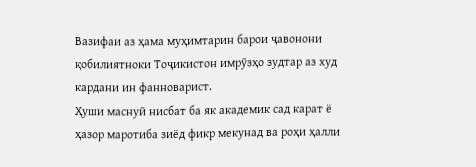Вазифаи аз ҳама муҳимтарин барои ҷавонони қобилиятноки Тоҷикистон имрӯзҳо зудтар аз худ кардани ин фанноварист.
Ҳуши маснуӣ нисбат ба як академик сад карат ё ҳазор маротиба зиёд фикр мекунад ва роҳи ҳалли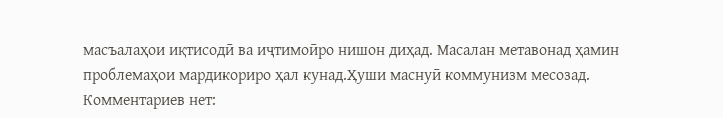масъалаҳои иқтисодӣ ва иҷтимоӣро нишон диҳад. Масалан метавонад ҳамин проблемаҳои мардикориро ҳал кунад.Ҳуши маснуӣ коммунизм месозад.
Комментариев нет: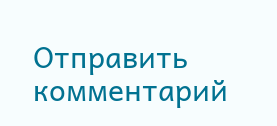Отправить комментарий